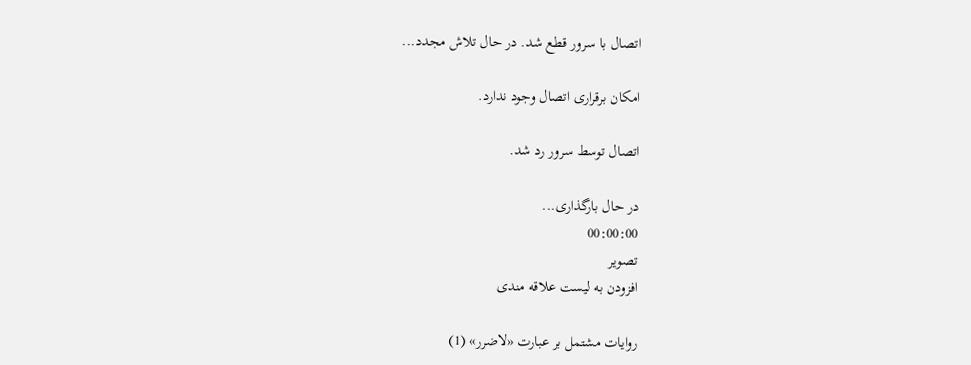اتصال با سرور قطع شد. در حال تلاش مجدد...

امکان برقراری اتصال وجود ندارد.

اتصال توسط سرور رد شد.

در حال بارگذاری...
00:00:00
تصویر
افزودن به لیست علاقه مندی

روایات مشتمل بر عبارت «لاضرر» (1)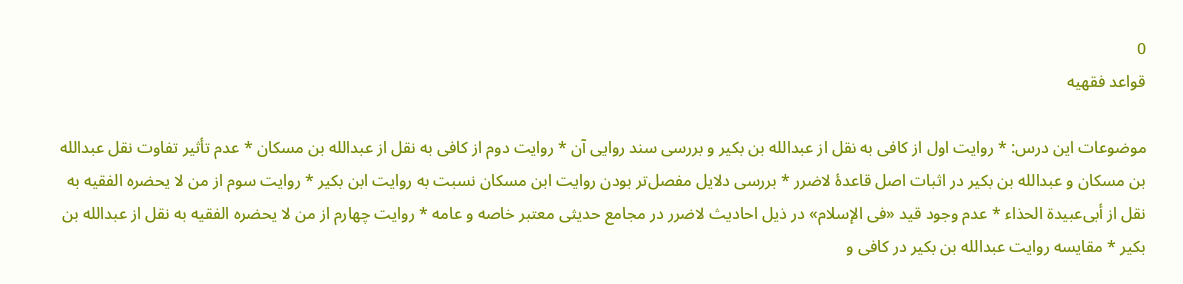0
قواعد فقهیه

موضوعات این درس: * روایت اول از کافی به نقل از عبدالله بن بکیر و بررسی سند روایی آن * روایت دوم از کافی به نقل از عبدالله بن مسکان * عدم تأثیر تفاوت نقل عبدالله بن مسکان و عبدالله بن بکیر در اثبات اصل قاعدۀ لاضرر * بررسی دلایل مفصل‌تر بودن روایت ابن مسکان نسبت به روایت ابن بکیر * روایت سوم از من لا یحضره الفقیه به نقل از أبی‌عبیدة الحذاء * عدم وجود قید «فی الإسلام» در ذیل احادیث لاضرر در مجامع حدیثی معتبر خاصه و عامه * روایت چهارم از من لا یحضره الفقیه به نقل از عبدالله بن بکیر * مقایسه روایت عبدالله بن بکیر در کافی و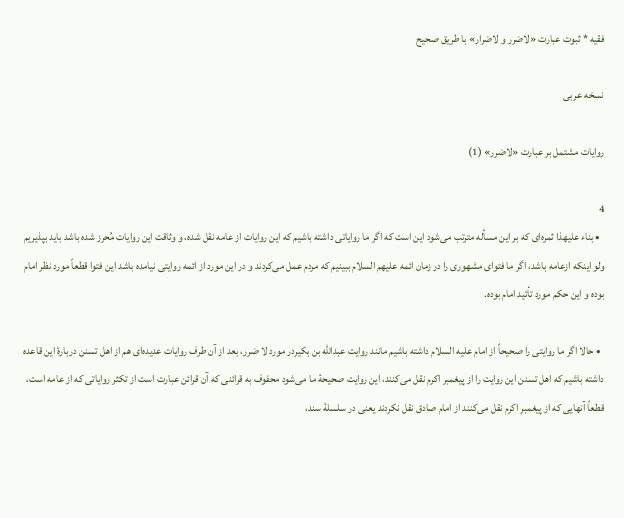فقیه * ثبوت عبارت «لاضرر و لاضرار» با طریق صحیح

نسخه عربی

روایات مشتمل بر عبارت «لاضرر» (1)

4
  • بناء علیهذا ثمره‌ای که بر این مسأله مترتب می‌شود این است که اگر ما روایاتی داشته باشیم که این روایات از عامه نقل شده، و وثاقت این روایات مُحرز شده باشد باید بپذیریم ولو اینکه ازعامه باشد، اگر ما فتوای مشهوری را در زمان ائمه علیهم السلام ببینیم که مردم عمل می‌کردند و در این مورد از ائمه روایتی نیامده باشد این فتوا قطعاً مورد نظر امام بوده و این حکم مورد تأئید امام بوده.

  • حالا اگر ما روایتی را صحیحاً از امام علیه السلام داشته باشیم مانند روایت عبدالله بن بکیردر مورد لا ضرر، بعد از آن طرف روایات عدید‌ه‌ای هم از اهل تسنن دربارۀ این قاعده داشته باشیم که اهل تسنن این روایت را از پیغمبر اکرم نقل می‌کنند، این روایت صحیحۀ ما می‌شود محفوف به قرائنی که آن قرائن عبارت است از تکثر روایاتی که از عامه است، قطعاً آنهایی که از پیغمبر اکرم نقل می‌کنند از امام صادق نقل نکردند یعنی در سلسلۀ سند،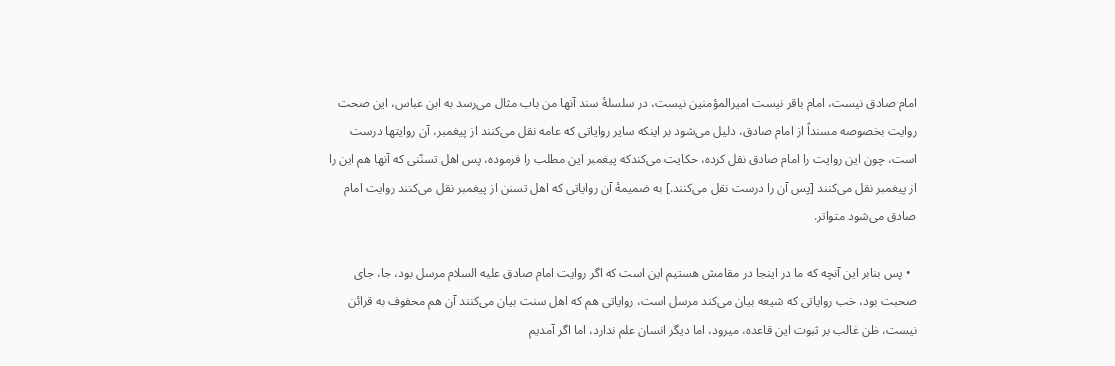امام صادق نیست، امام باقر نیست امیرالمؤمنین نیست، در سلسلۀ سند آنها من باب مثال می‌رسد به ابن عباس، این صحت روایت بخصوصه مسنداً از امام صادق، دلیل می‌شود بر اینکه سایر روایاتی که عامه نقل می‌کنند از پیغمبر، آن روایتها درست است، چون این روایت را امام صادق نقل کرده، حکایت می‌کندکه پیغمبر این مطلب را فرموده، پس اهل تسنّنی که آنها هم این را از پیغمبر نقل می‌کنند [پس آن را درست نقل می‌کنند.] به ضمیمۀ آن روایاتی که اهل تسنن از پیغمبر نقل می‌کنند روایت امام صادق می‌شود متواتر.

  • پس بنابر این آنچه که ما در اینجا در مقامش هستیم این است که اگر روایت امام صادق علیه السلام مرسل بود، جا، جای صحبت بود، خب روایاتی که شیعه بیان می‌کند مرسل است، روایاتی هم که اهل سنت بیان می‌کنند آن هم محفوف به قرائن نیست، ظن غالب بر ثبوت این قاعده، میرود، اما دیگر انسان علم ندارد، اما اگر آمدیم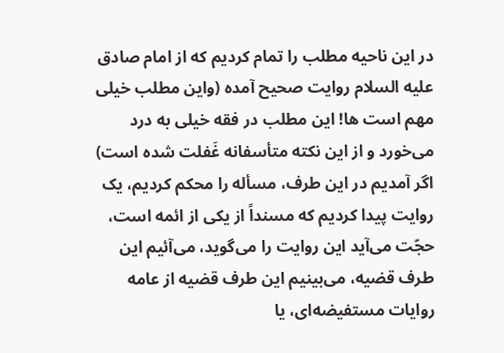در این ناحیه مطلب را تمام کردیم که از امام صادق علیه السلام روایت صحیح آمده (واین مطلب خیلی مهم است ها! این مطلب در فقه خیلی به درد می‌خورد و از این نکته متأسفانه غَفلت شده است) اگر آمدیم در این طرف، مسأله را محکم کردیم، یک روایت پیدا کردیم که مسنداً از یکی از ائمه است، حجّت می‌آید این روایت را می‌گوید، می‌آئیم این طرف قضیه، می‌بینیم این طرف قضیه از عامه روایات مستفیضه‌ای، یا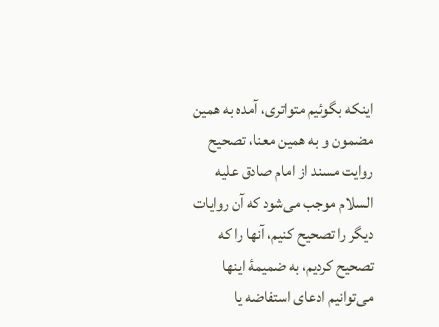اینکه بگوئیم متواتری، آمده به همین مضمون و به همین معنا، تصحیح روایت مسند از امام صادق علیه السلام موجب می‌شود که آن روایات دیگر را تصحیح کنیم، آنها را که تصحیح کردیم، به ضمیمۀ اینها می‌توانیم ادعای استفاضه یا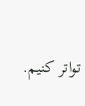تواتر کنیم.